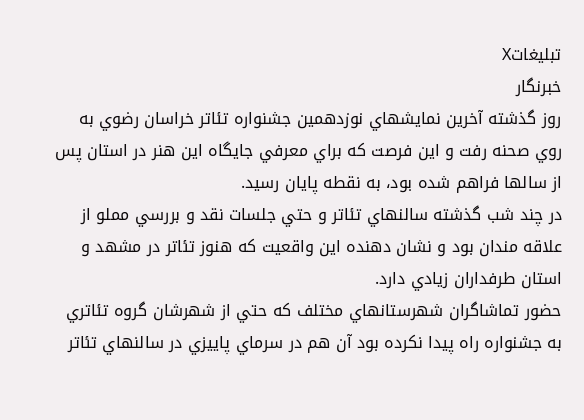تبليغاتX
خبرنگار
روز گذشته آخرين نمايشهاي نوزدهمين جشنواره تئاتر خراسان رضوي به روي صحنه رفت و اين فرصت که براي معرفي جايگاه اين هنر در استان پس از سالها فراهم شده بود، به نقطه پايان رسيد.
در چند شب گذشته سالنهاي تئاتر و حتي جلسات نقد و بررسي مملو از علاقه مندان بود و نشان دهنده اين واقعيت که هنوز تئاتر در مشهد و استان طرفداران زيادي دارد.
حضور تماشاگران شهرستانهاي مختلف که حتي از شهرشان گروه تئاتري به جشنواره راه پيدا نکرده بود آن هم در سرماي پاييزي در سالنهاي تئاتر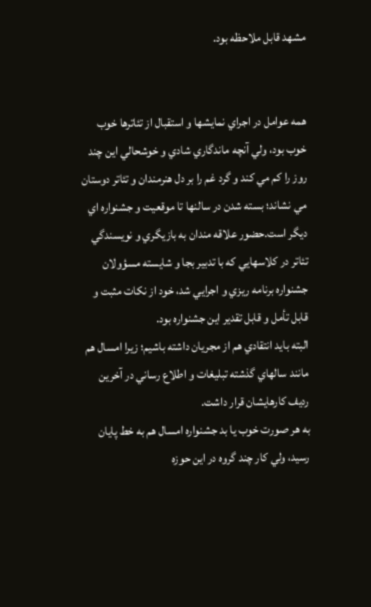مشهد قابل ملاحظه بود.


همه عوامل در اجراي نمايشها و استقبال از تئاترها خوب خوب بود، ولي آنچه ماندگاري شادي و خوشحالي اين چند روز را کم مي کند و گرد غم را بر دل هنرمندان و تئاتر دوستان مي نشاند؛ بسته شدن در سالنها تا موقعيت و جشنواره اي ديگر است.حضور علاقه مندان به بازيگري و نويسندگي تئاتر در کلاسهايي که با تدبير بجا و شايسته مسؤولان جشنواره برنامه ريزي و اجرايي شد، خود از نکات مثبت و قابل تأمل و قابل تقدير اين جشنواره بود.
البته بايد انتقادي هم از مجريان داشته باشيم؛ زيرا امسال هم مانند سالهاي گذشته تبليغات و اطلاع رساني در آخرين رديف کارهايشان قرار داشت.
به هر صورت خوب يا بد جشنواره امسال هم به خط پايان رسيد، ولي کار چند گروه در اين حوزه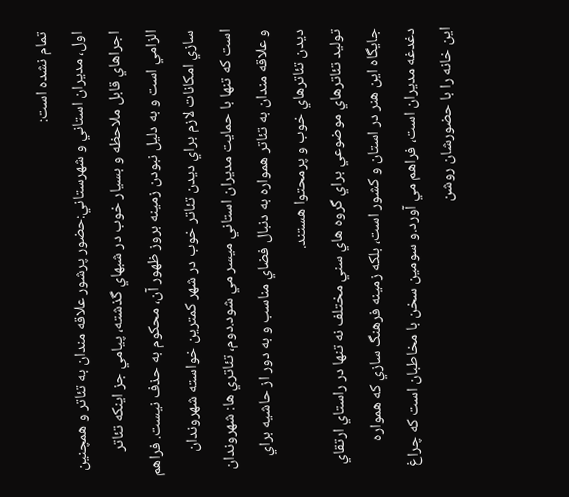تمام نشده است:
اول، مديران استاني و شهرستاني:حضور پرشور علاقه مندان به تئاتر و همچنين اجراهاي قابل ملاحظه و بسيار خوب در شبهاي گذشته، پيامي جز اينکه تئاتر الزامي است و به دليل نبودن زمينه بروز ظهور آن، محکوم به حذف نيست. فراهم سازي امکانات لازم براي ديدن تئاتر خوب در شهر کمترين خواسته شهروندان است که تنها با حمايت مديران استاني ميسر مي شود.دوم، تئاتري ها: شهروندان و علاقه مندان به تئاتر همواره به دنبال فضاي مناسب و به دور از حاشيه براي ديدن تئاترهاي خوب و پرمحتوا هستند.
توليد تئاترهاي موضوعي براي گروه هاي سني مختلف نه تنها در راستاي ارتقاي جايگاه اين هنر در استان و کشور است، بلکه زمينه فرهنگ سازي که همواره دغدغه مديران است، فراهم مي آورد.و سومين سخن با مخاطبان است که چراغ اين خانه را با حضورشان روشن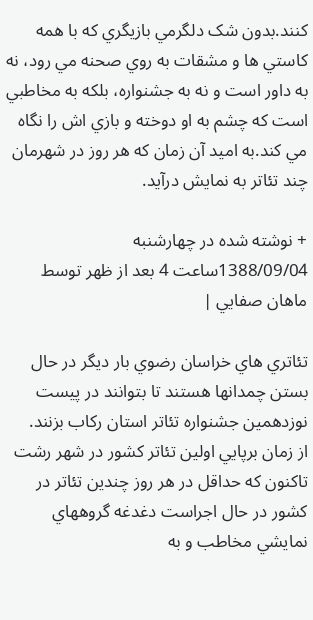کنند.بدون شک دلگرمي بازيگري که با همه کاستي ها و مشقات به روي صحنه مي رود، نه به داور است و نه به جشنواره، بلکه به مخاطبي است که چشم به او دوخته و بازي اش را نگاه مي کند.به اميد آن زمان که هر روز در شهرمان چند تئاتر به نمايش درآيد.

+ نوشته شده در چهارشنبه 1388/09/04ساعت 4 بعد از ظهر توسط ماهان صفايي |

تئاتري هاي خراسان رضوي بار ديگر در حال بستن چمدانها هستند تا بتوانند در پيست نوزدهمين جشنواره تئاتر استان رکاب بزنند.
از زمان برپايي اولين تئاتر کشور در شهر رشت تاکنون که حداقل در هر روز چندين تئاتر در کشور در حال اجراست دغدغه گروههاي نمايشي مخاطب و به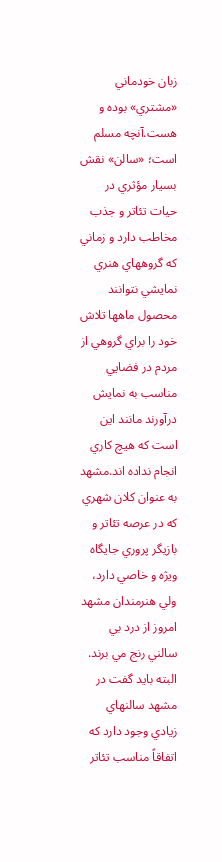زبان خودماني «مشتري» بوده و هست.آنچه مسلم است؛ «سالن» نقش بسيار مؤثري در حيات تئاتر و جذب مخاطب دارد و زماني که گروههاي هنري نمايشي نتوانند محصول ماهها تلاش خود را براي گروهي از مردم در فضايي مناسب به نمايش درآورند مانند اين است که هيچ کاري انجام نداده اند.مشهد به عنوان کلان شهري که در عرصه تئاتر و بازيگر پروري جايگاه ويژه و خاصي دارد، ولي هنرمندان مشهد امروز از درد بي سالني رنج مي برند.
البته بايد گفت در مشهد سالنهاي زيادي وجود دارد که اتفاقاً مناسب تئاتر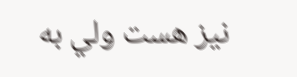نيز هست ولي به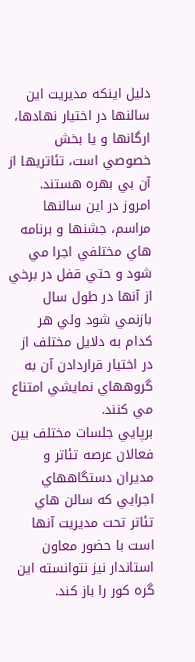دليل اينکه مديريت اين سالنها در اختيار نهادها، ارگانها و يا بخش خصوصي است، تئاتريها از آن بي بهره هستند.
امروز در اين سالنها مراسم، جشنها و برنامه هاي مختلفي اجرا مي شود و حتي قفل در برخي از آنها در طول سال بازنمي شود ولي هر کدام به دلايل مختلف از در اختيار قراردادن آن به گروههاي نمايشي امتناع مي کنند.
برپايي جلسات مختلف بين فعالان عرصه تئاتر و مديران دستگاههاي اجرايي که سالن هاي تئاتر تحت مديريت آنها است با حضور معاون استاندار نيز نتوانسته اين گره کور را باز کند.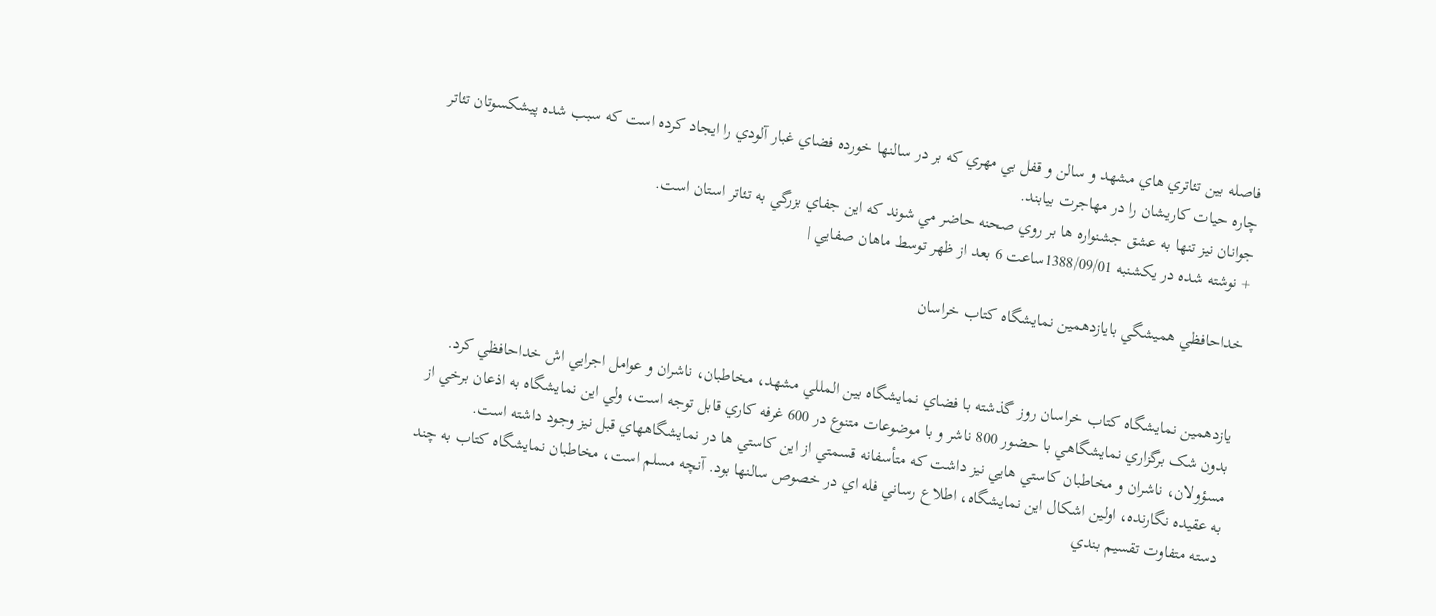فاصله بين تئاتري هاي مشهد و سالن و قفل بي مهري که بر در سالنها خورده فضاي غبار آلودي را ايجاد کرده است که سبب شده پيشکسوتان تئاتر چاره حيات کاريشان را در مهاجرت بيابند.
جوانان نيز تنها به عشق جشنواره ها بر روي صحنه حاضر مي شوند که اين جفاي بزرگي به تئاتر استان است.
+ نوشته شده در یکشنبه 1388/09/01ساعت 6 بعد از ظهر توسط ماهان صفايي |

خداحافظي هميشگي بايازدهمين نمايشگاه کتاب خراسان


يازدهمين نمايشگاه کتاب خراسان روز گذشته با فضاي نمايشگاه بين المللي مشهد، مخاطبان، ناشران و عوامل اجرايي اش خداحافظي کرد.
بدون شک برگزاري نمايشگاهي با حضور 800 ناشر و با موضوعات متنوع در 600 غرفه کاري قابل توجه است، ولي اين نمايشگاه به اذعان برخي از مسؤولان، ناشران و مخاطبان کاستي هايي نيز داشت که متأسفانه قسمتي از اين کاستي ها در نمايشگاههاي قبل نيز وجود داشته است.
به عقيده نگارنده، اولين اشکال اين نمايشگاه، اطلاع رساني فله اي در خصوص سالنها بود. آنچه مسلم است، مخاطبان نمايشگاه کتاب به چند دسته متفاوت تقسيم بندي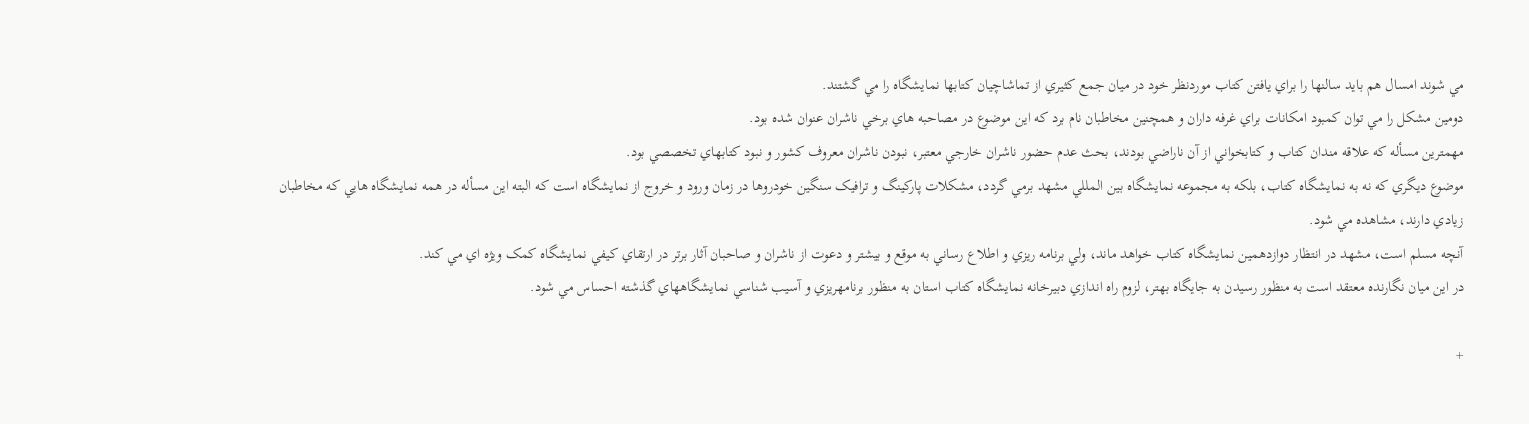مي شوند امسال هم بايد سالنها را براي يافتن کتاب موردنظر خود در ميان جمع کثيري از تماشاچيان کتابها نمايشگاه را مي گشتند.
دومين مشکل را مي توان کمبود امکانات براي غرفه داران و همچنين مخاطبان نام برد که اين موضوع در مصاحبه هاي برخي ناشران عنوان شده بود.
مهمترين مسأله که علاقه مندان کتاب و کتابخواني از آن ناراضي بودند، بحث عدم حضور ناشران خارجي معتبر، نبودن ناشران معروف کشور و نبود کتابهاي تخصصي بود.
موضوع ديگري که نه به نمايشگاه کتاب، بلکه به مجموعه نمايشگاه بين المللي مشهد برمي گردد، مشکلات پارکينگ و ترافيک سنگين خودروها در زمان ورود و خروج از نمايشگاه است که البته اين مسأله در همه نمايشگاه هايي که مخاطبان زيادي دارند، مشاهده مي شود.
آنچه مسلم است، مشهد در انتظار دوازدهمين نمايشگاه کتاب خواهد ماند، ولي برنامه ريزي و اطلاع رساني به موقع و بيشتر و دعوت از ناشران و صاحبان آثار برتر در ارتقاي کيفي نمايشگاه کمک ويژه اي مي کند.
در اين ميان نگارنده معتقد است به منظور رسيدن به جايگاه بهتر، لزوم راه اندازي دبيرخانه نمايشگاه کتاب استان به منظور برنامهريزي و آسيب شناسي نمايشگاههاي گذشته احساس مي شود.

+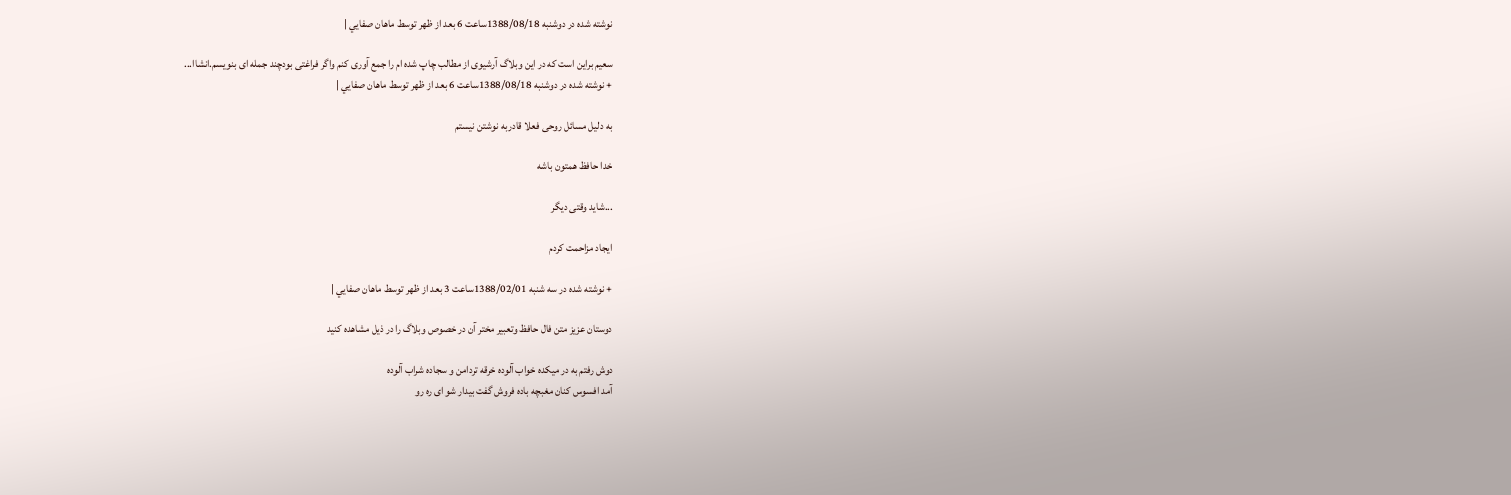نوشته شده در دوشنبه 1388/08/18ساعت 6 بعد از ظهر توسط ماهان صفايي |

سعیم براین است که در این وبلاگ آرشیوی از مطالب چاپ شده ام را جمع آوری کنم واگر فراغتی بودچند جمله ای بنویسم.انشاا...
+ نوشته شده در دوشنبه 1388/08/18ساعت 6 بعد از ظهر توسط ماهان صفايي |

به دلیل مسائل روحی فعلا قادربه نوشتن نیستم

خدا حافظ همتون باشه

...شاید وقتی دیگر

ایجاد مزاحمت کردم

+ نوشته شده در سه شنبه 1388/02/01ساعت 3 بعد از ظهر توسط ماهان صفايي |

دوستان عزيز متن فال حافظ وتعبير مختر آن در خصوص وبلاگ را در ذيل مشاهده كنيد

دوش رفتم به در ميکده خواب آلوده خرقه تردامن و سجاده شراب آلوده
آمد افسوس کنان مغبچه باده فروش گفت بيدار شو ای ره رو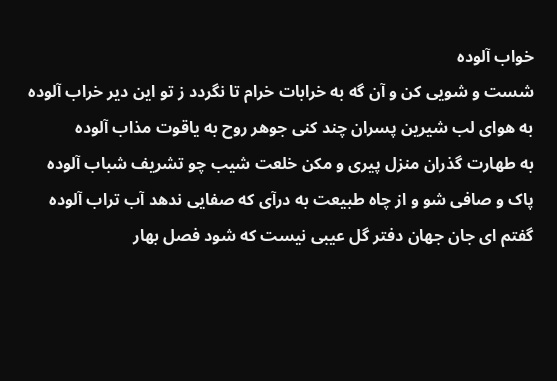خواب آلوده
شست و شويی کن و آن گه به خرابات خرام تا نگردد ز تو اين دير خراب آلوده
به هوای لب شيرين پسران چند کنی جوهر روح به ياقوت مذاب آلوده
به طهارت گذران منزل پيری و مکن خلعت شيب چو تشريف شباب آلوده
پاک و صافی شو و از چاه طبيعت به درآی که صفايی ندهد آب تراب آلوده
گفتم ای جان جهان دفتر گل عيبی نيست که شود فصل بهار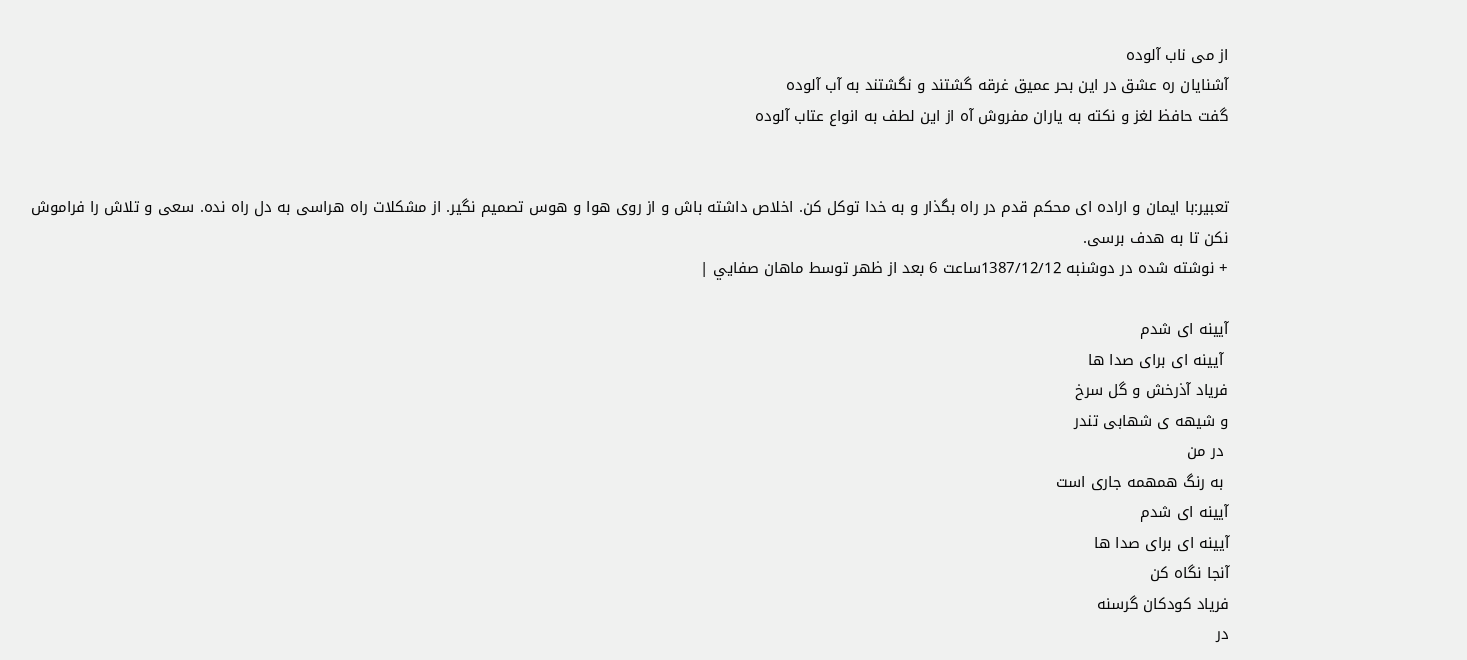از می ناب آلوده
آشنايان ره عشق در اين بحر عميق غرقه گشتند و نگشتند به آب آلوده
گفت حافظ لغز و نکته به ياران مفروش آه از اين لطف به انواع عتاب آلوده


تعبیر:با ایمان و اراده ای محکم قدم در راه بگذار و به خدا توکل کن. اخلاص داشته باش و از روی هوا و هوس تصمیم نگیر. از مشکلات راه هراسی به دل راه نده. سعی و تلاش را فراموش نکن تا به هدف برسی.
+ نوشته شده در دوشنبه 1387/12/12ساعت 6 بعد از ظهر توسط ماهان صفايي |

آیینه ای شدم
 آیینه ای برای صدا ها
فریاد آذرخش و گل سرخ
و شیهه ی شهابی تندر
 در من
 به رنگ همهمه جاری است
آیینه ای شدم
آیینه ای برای صدا ها
آنجا نگاه کن
فریاد کودکان گرسنه
در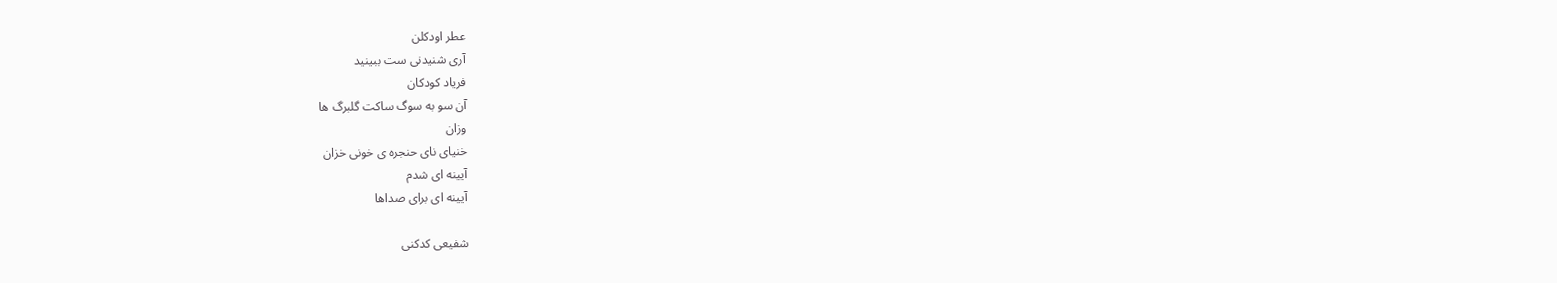عطر اودکلن
آری شنیدنی ست ببینید
فریاد کودکان
آن سو به سوگ ساکت گلبرگ ها
وزان
خنیای نای حنجره ی خونی خزان
آیینه ای شدم
آیینه ای برای صداها

شفیعی کدکنی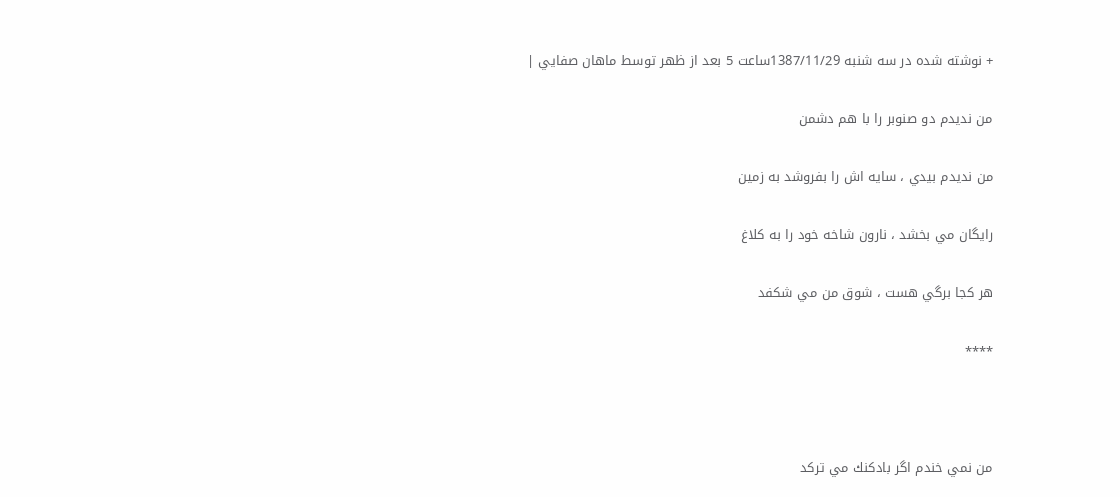+ نوشته شده در سه شنبه 1387/11/29ساعت 5 بعد از ظهر توسط ماهان صفايي |

من نديدم دو صنوبر را با هم دشمن

من نديدم بيدي ، سايه اش را بفروشد به زمين

رايگان مي بخشد ، نارون شاخه خود را به كلاغ

هر كجا برگي هست ، شوق من مي شكفد

****



من نمي خندم اگر بادكنك مي تركد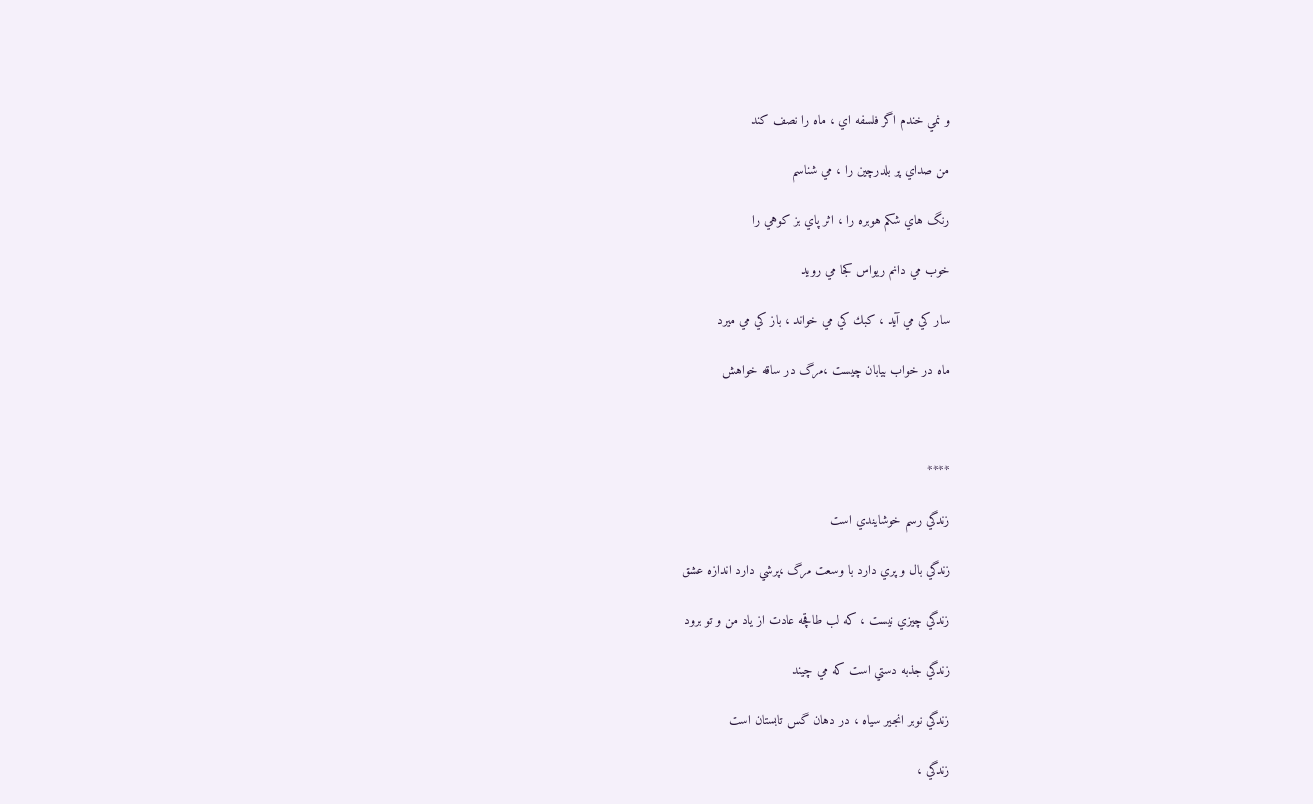و نمي خندم اگر فلسفه اي ، ماه را نصف كند

من صداي پر بلدرچين را ، مي شناسم

رنگ هاي شكم هوبره را ، اثر پاي بز كوهي را

خوب مي دانم ريواس كجا مي رويد

سار كي مي آيد ، كبك كي مي خواند ، باز كي مي ميرد

ماه در خواب بيابان چيست ،مرگ در ساقه خواهش



****

زندگي رسم خوشايندي است

زندگي بال و پري دارد با وسعت مرگ ،پرشي دارد اندازه عشق

زندگي چيزي نيست ، كه لب طاقچه عادت از ياد من و تو برود

زندگي جذبه دستي است كه مي چيند

زندگي نوبر انجير سياه ، در دهان گس تابستان است

زندگي ،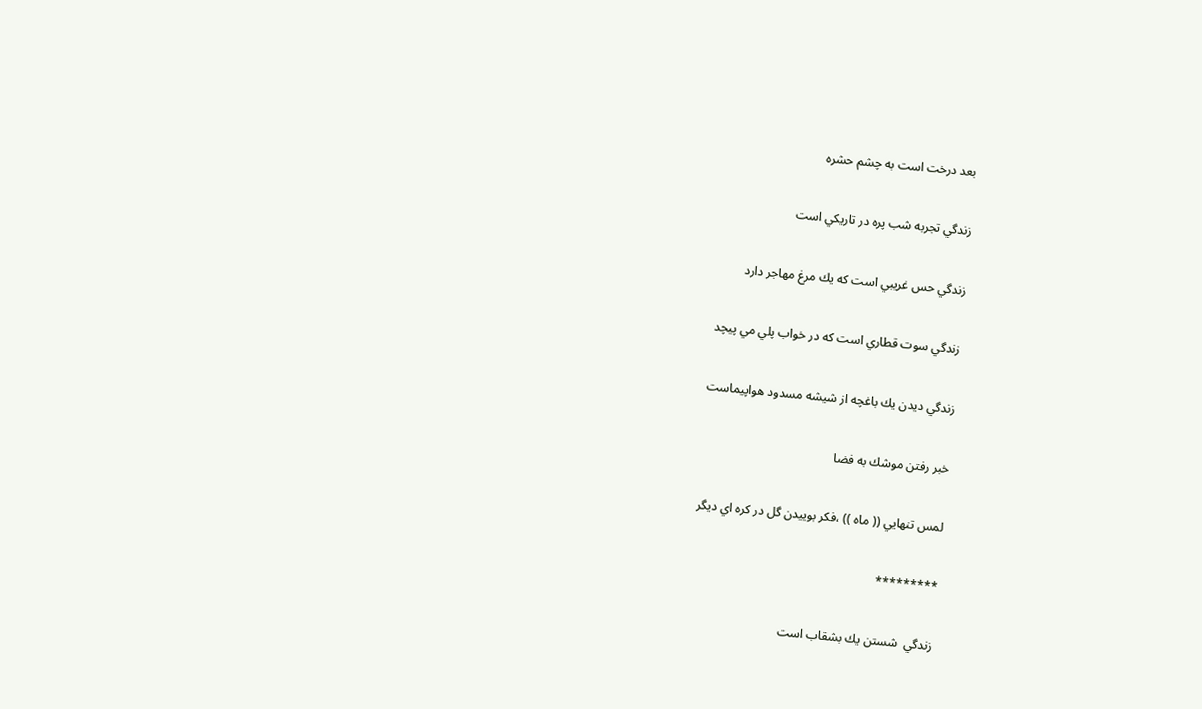بعد درخت است به چشم حشره

زندگي تجربه شب پره در تاريكي است

زندگي حس غريبي است كه يك مرغ مهاجر دارد

زندگي سوت قطاري است كه در خواب پلي مي پيچد

زندگي ديدن يك باغچه از شيشه مسدود هواپيماست

خبر رفتن موشك به فضا

لمس تنهايي (( ماه )) ،فكر بوييدن گل در كره اي ديگر

*********

زندگي  شستن يك بشقاب است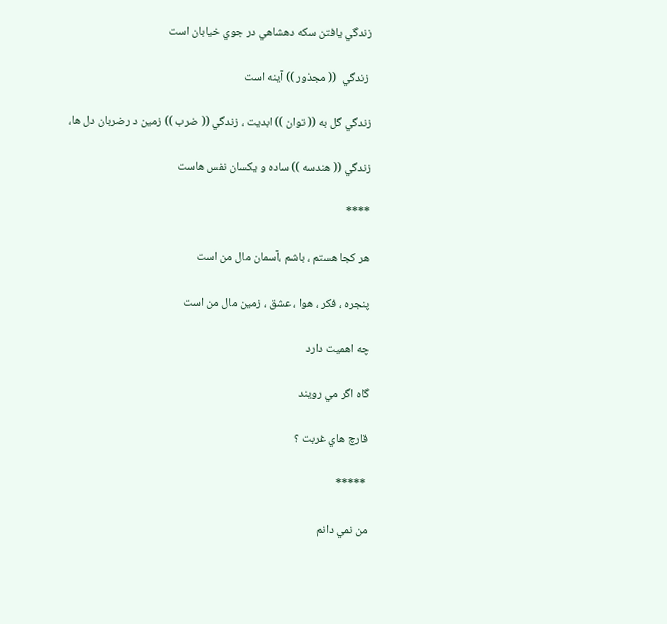زندگي يافتن سكه دهشاهي در جوي خيابان است

 زندگي  (( مجذور )) آينه است

زندگي گل به (( توان )) ابديت ، زندگي (( ضرب )) زمين د رضربان دل ها،

زندگي (( هندسه )) ساده و يكسان نفس هاست

****

هر كجا هستم ، باشم ،آسمان مال من است

پنجره ، فكر ، هوا ، عشق ، زمين مال من است

چه اهميت دارد

گاه اگر مي رويند

قارچ هاي غربت ؟

 *****

من نمي دانم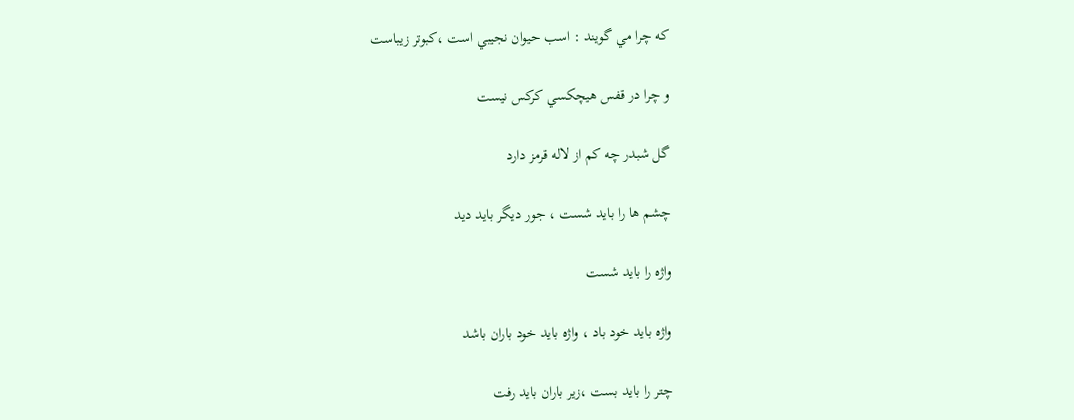كه چرا مي گويند : اسب حيوان نجيبي است ،كبوتر زيباست

و چرا در قفس هيچكسي كركس نيست

گل شبدر چه كم از لاله قرمز دارد

چشم ها را بايد شست ، جور ديگر بايد ديد

واژه را بايد شست

واژه بايد خود باد ، واژه بايد خود باران باشد

چتر را بايد بست ،زير باران بايد رفت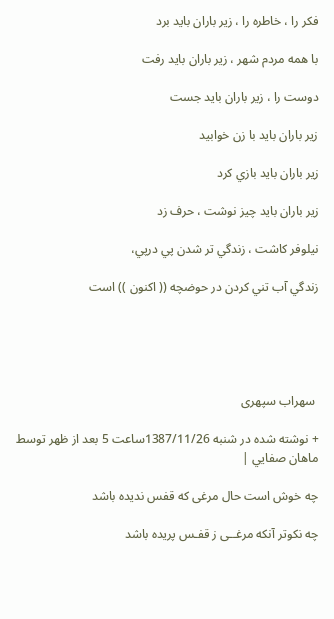فكر را ، خاطره را ، زير باران بايد برد

با همه مردم شهر ، زير باران بايد رفت

دوست را ، زير باران بايد جست

زير باران بايد با زن خوابيد

زير باران بايد بازي كرد

زير باران بايد چيز نوشت ، حرف زد

نيلوفر كاشت ، زندگي تر شدن پي درپي،

زندگي آب تني كردن در حوضچه (( اكنون )) است





 سهراب سپهری

+ نوشته شده در شنبه 1387/11/26ساعت 5 بعد از ظهر توسط ماهان صفايي |

چه خوش است حال مرغی که قفس ندیده باشد

چه نکوتر آنکه مرغ‍‍ــی ز قفـس پریده باشد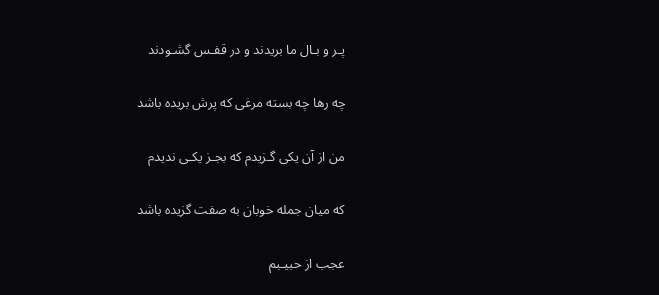پـر و بـال ما بریدند و در قفـس گشـودند

چه رها چه بسته مرغی که پرش بریده باشد

من از آن یکی گـزیدم که بجـز یکـی ندیدم

که میان جمله خوبان به صفت گزیده باشد

عجب از حبیـبم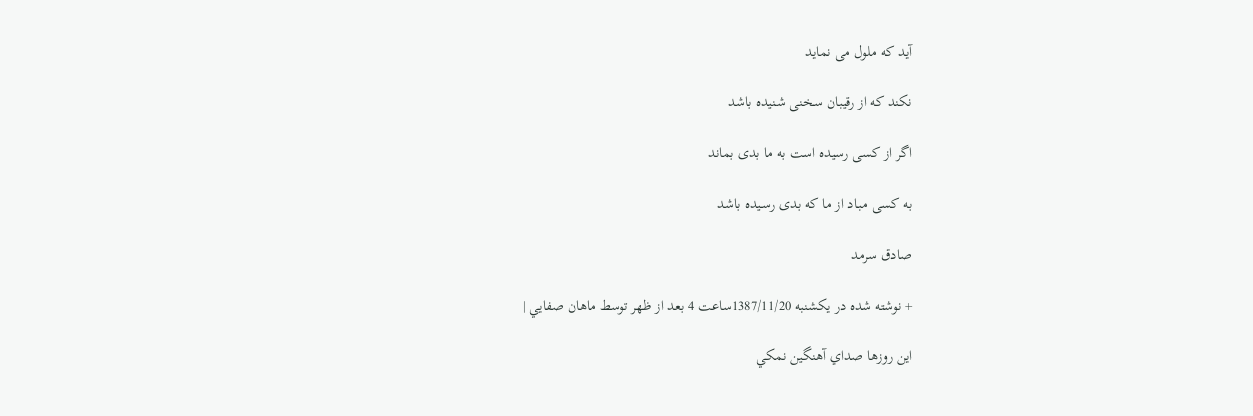آید که ملول می نماید

نکند که از رقیبان سـخنی شـنیده باشد

اگر از کسی رسیده است به ما بدی بماند

به کسی مبـاد از ما که بدی رسـیده باشد

صادق سرمد

+ نوشته شده در یکشنبه 1387/11/20ساعت 4 بعد از ظهر توسط ماهان صفايي |

اين روزها صداي آهنگين نمكي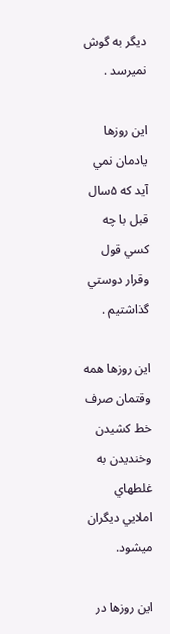ديگر به گوش نميرسد .

اين روزها يادمان نمي آيد كه ۵سال قبل با چه كسي قول وقرار دوستي گذاشتيم .

اين روزها همه وقتمان صرف خط كشيدن وخنديدن به غلطهاي املايي ديگران ميشود.

اين روزها در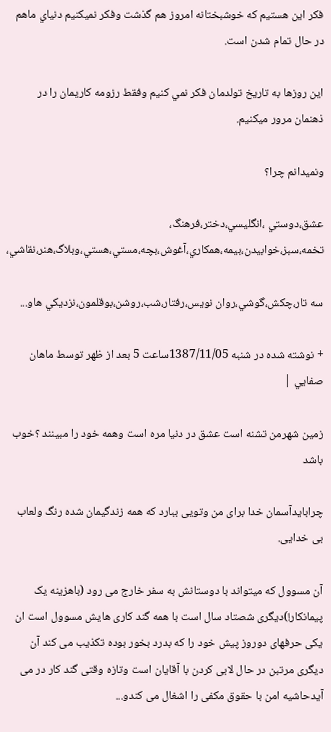فكر اين هستيم كه خوشبختانه امروز هم گذشت وفكر نميكنيم دنياي ماهم در حال تمام شدن است.

اين روزها به تاريخ تولدمان فكر نمي كنيم وفقط رزومه كاريمان را در ذهنمان مرور ميكنيم.

ونميدانم چرا؟

عشق،دوستي ،انگليسي،دختر،فرهنگ، تخمه،سبز،خوابيدن،بيمه،همكاري،آغوش،بچه،مستي،هستي،وبلاگ،هنر،نقاشي،

سه تار،چكش،گوشي،روان نويس،رفتار،شب،روشن،بوقلمون،نزديكي هاو...

+ نوشته شده در شنبه 1387/11/05ساعت 5 بعد از ظهر توسط ماهان صفايي |

زمین شهرمن تشنه است عشق در دنیا مره است وهمه خود را مبینند ؟خوب باشد

چرابایدآسمان خدا برای من وتویی ببارد که همه زندگیمان شده رنگ ولعاب بی خدایی.

آن مسوول که میتواند با دوستانش به سفر خارج می رود (باهزینه یک پیمانکار!)دیگری شصتاد سال است با همه گند کاری هایش مسوول است ان یکی حرفهای دوروز پیش خود را که بدرد بخور بوده تکذیب می کند آن دیگری مرتبن در حال لابی کردن با آقایان است وتازه وقتی گند کار در می آیدحاشیه امن با حقوق مکفی را اشغال می کندو...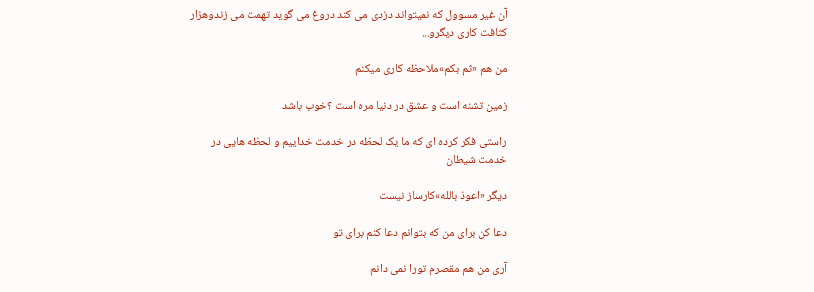آن غیر مسوول که نمیتواند دزدی می کند دروغ می گوید تهمت می زندوهزار کثافت کاری دیگرو...

من هم «ثم بکم»ملاحظه کاری میکنم

زمین تشنه است و عشق در دنیا مره است ؟خوب باشد

راستی فکر کرده ای که ما یک لحظه در خدمت خداییم و لحظه هایی در خدمت شیطان

دیگر «اعوذ بالله»کارساز نیست

دعا کن برای من که بتوانم دعا کنم برای تو

آری من هم مقصرم تورا نمی دانم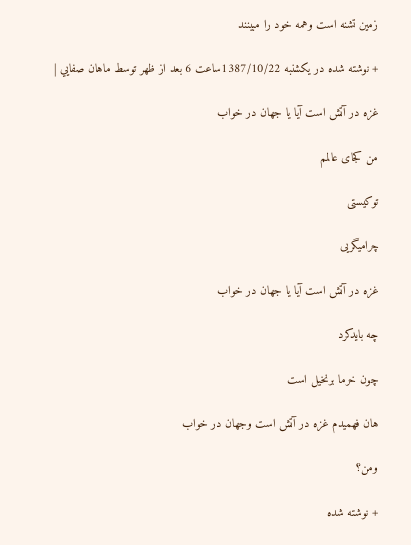زمین تشنه است وهمه خود را مبینند

+ نوشته شده در یکشنبه 1387/10/22ساعت 6 بعد از ظهر توسط ماهان صفايي |

غزه در آتش است آیا یا جهان در خواب

من کجای عالمم

توکیستی

چرامیگریی

غزه در آتش است آیا یا جهان در خواب

چه بایدکرد

چون خرما برنخیل است

هان فهمیدم غزه در آتش است وجهان در خواب

ومن؟

+ نوشته شده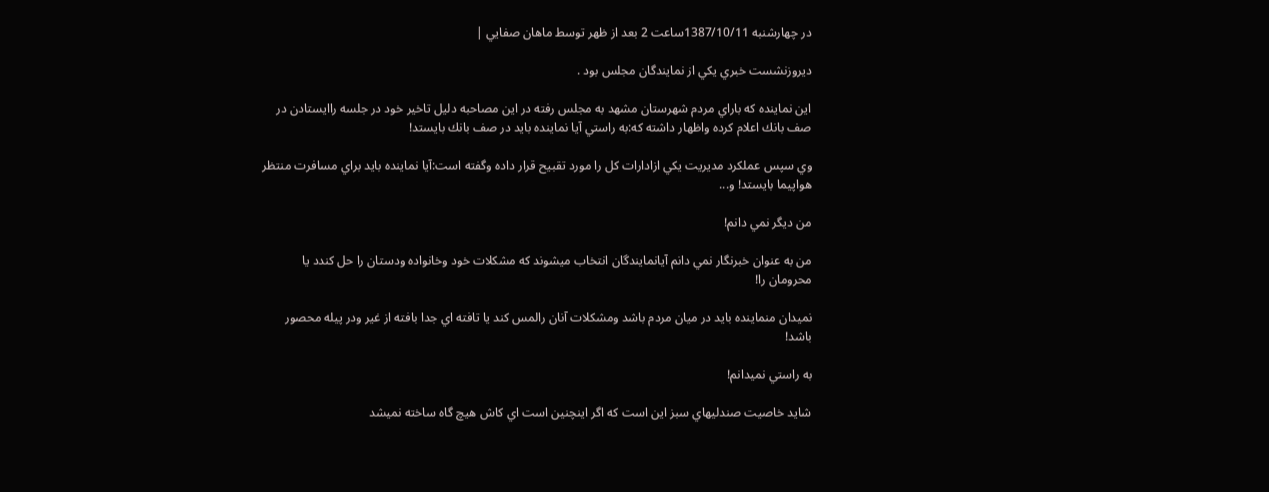در چهارشنبه 1387/10/11ساعت 2 بعد از ظهر توسط ماهان صفايي |

ديروزنشست خبري يكي از نمايندگان مجلس بود .

اين نماينده كه باراي مردم شهرستان مشهد به مجلس رفته در اين مصاحبه دليل تاخير خود در جلسه راايستادن در صف بانك اعلام كرده واظهار داشته كه:به راستي آيا نماينده بايد در صف بانك بايستد!

وي سپس عملكرد مديريت يكي ازادارات كل را مورد تقبيح قرار داده وگفته است:آيا نماينده بايد براي مسافرت منتظر هواپيما بايستد! و...

من ديگر نمي دانم!

من به عنوان خبرنگار نمي دانم آيانمايندگان انتخاب ميشوند كه مشكلات خود وخانواده ودستان را حل كندد يا محرومان را!

نميدان منماينده بايد در ميان مردم باشد ومشكلات آنان رالمس كند يا تافته اي جدا بافته از غير ودر پيله محصور باشد!

به راستي نميدانم!

شايد خاصيت صندليهاي سبز اين است كه اگر اينچنين است اي كاش هيچ گاه ساخته نميشد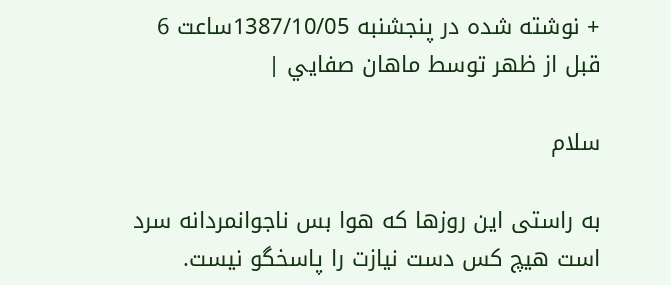+ نوشته شده در پنجشنبه 1387/10/05ساعت 6 قبل از ظهر توسط ماهان صفايي |

سلام

به راستی این روزها که هوا بس ناجوانمردانه سرد است هیچ کس دست نیازت را پاسخگو نیست.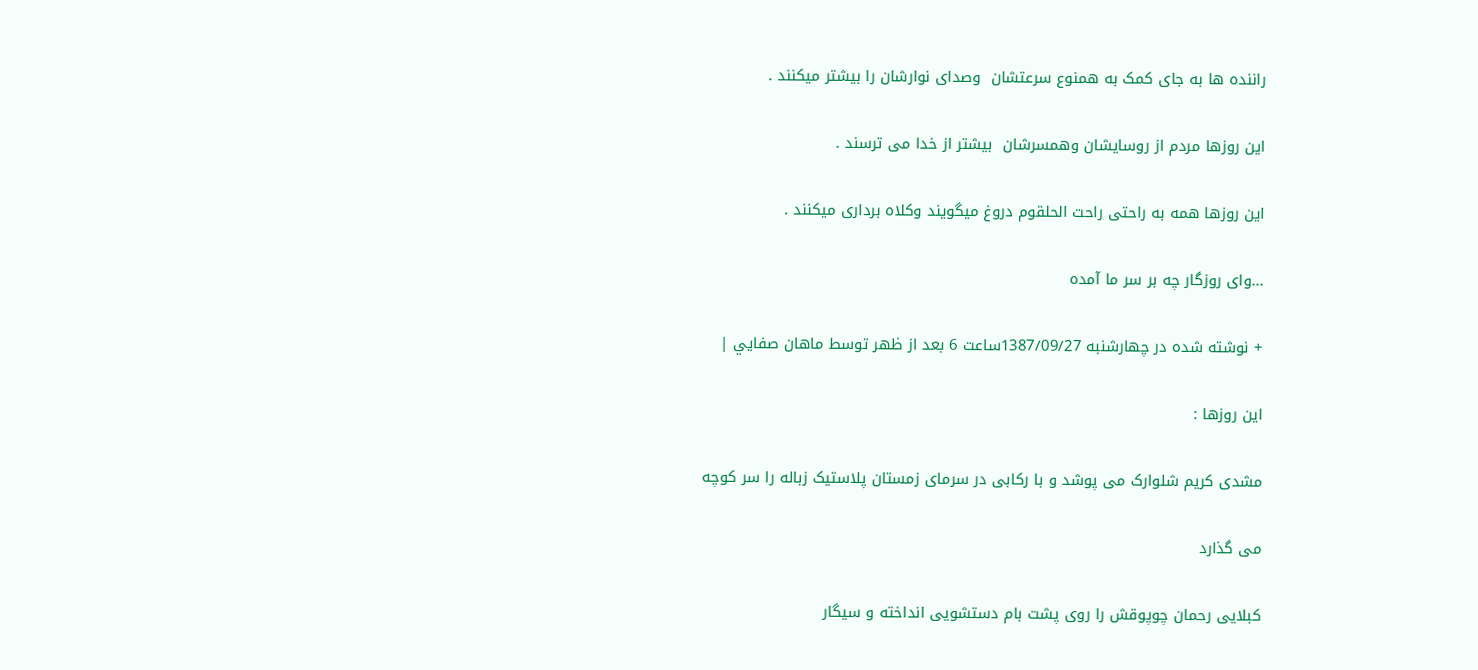راننده ها به جای کمک به همنوع سرعتشان  وصدای نوارشان را بیشتر میکنند .

این روزها مردم از روسایشان وهمسرشان  بیشتر از خدا می ترسند .

این روزها همه به راحتی راحت الحلقوم دروغ میگویند وکلاه برداری میکنند .

...وای روزگار چه بر سر ما آمده

+ نوشته شده در چهارشنبه 1387/09/27ساعت 6 بعد از ظهر توسط ماهان صفايي |

این روزها :

مشدی کریم شلوارک می پوشد و با رکابی در سرمای زمستان پلاستیک زباله را سر کوچه

می گذارد

کبلایی رحمان چوپوقش را روی پشت بام دستشویی انداخته و سیگار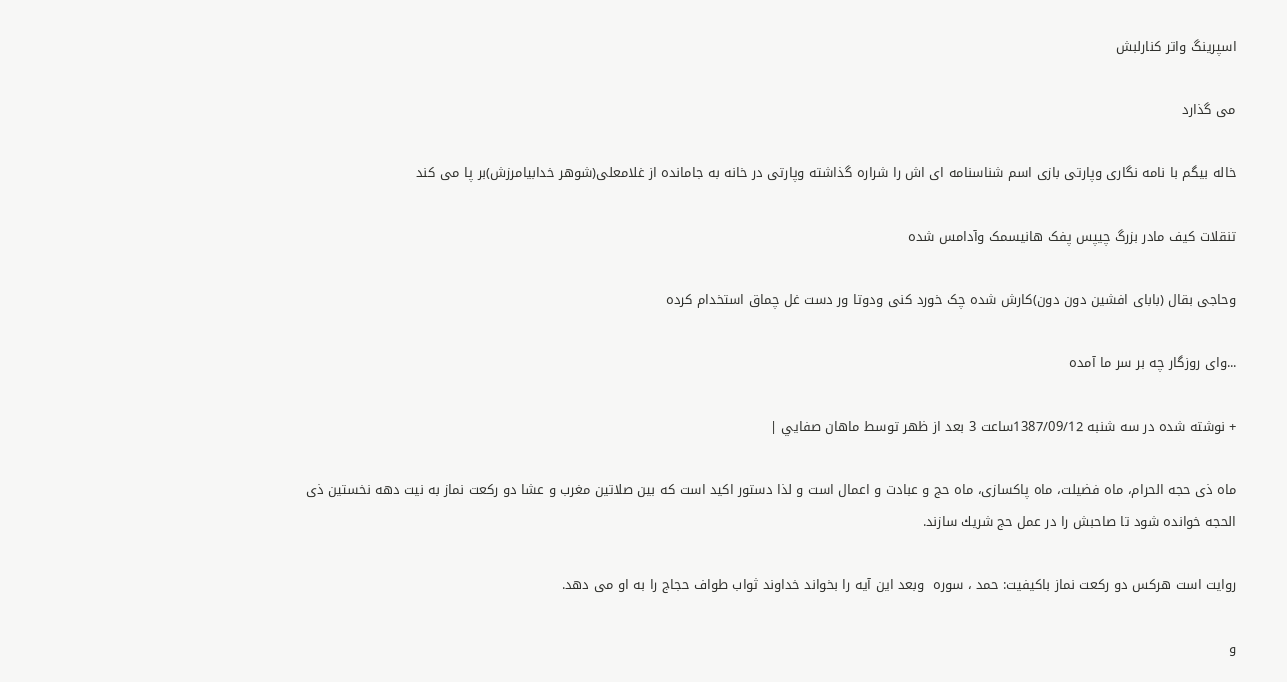اسپرینگ واتر کنارلبش

می گذارد

خاله بیگم با نامه نگاری وپارتی بازی اسم شناسنامه ای اش را شراره گذاشته وپارتی در خانه به جامانده از غلامعلی(شوهر خدابیامرزش)بر پا می کند

تنقلات کیف مادر بزرگ چیپس پفک هانیسمک وآدامس شده

وحاجی بقال (بابای افشین دون دون)کارش شده چک خورد کنی ودوتا ور دست غل چماق استخدام کرده

...وای روزگار چه بر سر ما آمده

+ نوشته شده در سه شنبه 1387/09/12ساعت 3 بعد از ظهر توسط ماهان صفايي |

ماه ذى حجه الحرام، ماه فضيلت، ماه پاكسازى، ماه حج و عبادت و اعمال است و لذا دستور اكيد است كه بين صلاتين مغرب و عشا دو ركعت نماز به نيت دهه نخستين ذى الحجه خوانده شود تا صاحبش را در عمل حج شريك سازند.

روايت است هركس دو ركعت نماز باكيفيت: حمد ، سوره  وبعد اين آيه را بخواند خداوند ثواب طواف حجاج را به او مى دهد.

و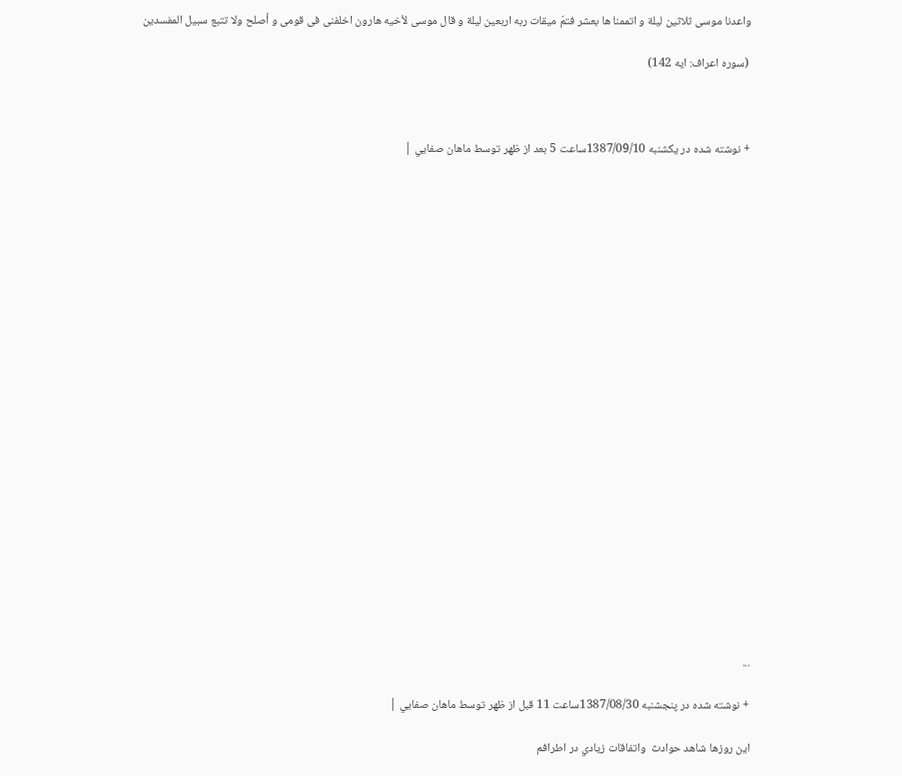واعدنا موسى ثلاثين ليلة و اتممنا ها بعشر فتمّ ميقات ربه اربعين ليلة و قال موسى لأخيه هارون اخلفنى فى قومى و أصلح ولا تتبع سبيل المفسدين

 (سوره اعراف: ايه 142)



+ نوشته شده در یکشنبه 1387/09/10ساعت 5 بعد از ظهر توسط ماهان صفايي |























...

+ نوشته شده در پنجشنبه 1387/08/30ساعت 11 قبل از ظهر توسط ماهان صفايي |

اين روزها شاهد حوادث  واتفاقات زيادي در اطرافم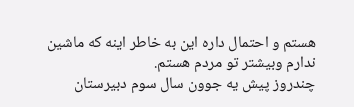هستم و احتمال داره اين به خاطر اينه كه ماشين ندارم وبيشتر تو مردم هستم.
چندروز پيش يه جوون سال سوم دبيرستان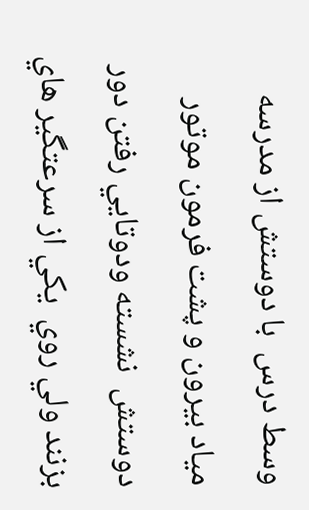وسط درس  با دوستش از مدرسه مياد بيرون و پشت فرمون موتور  دوستش  نشسته ودوتايي رفتن دور بزنند ولي روي  يكي از سرعتگير هاي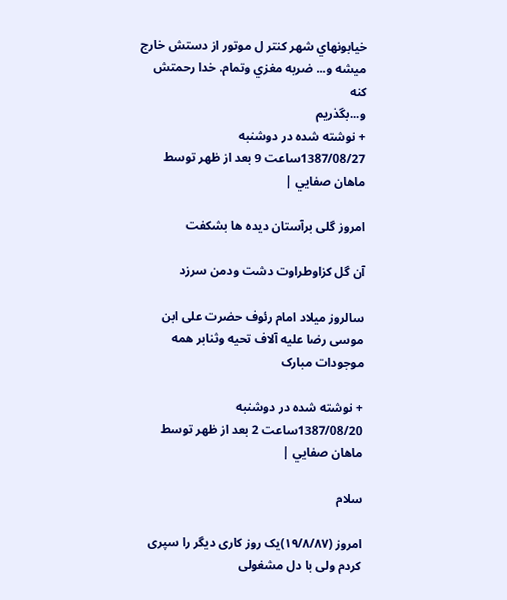خيابونهاي شهر كنتر ل موتور از دستش خارج ميشه و... ضربه مغزي وتمام. خدا رحمتش كنه
و...بگذريم
+ نوشته شده در دوشنبه 1387/08/27ساعت 9 بعد از ظهر توسط ماهان صفايي |

امروز گلی برآستان دیده ها بشکفت

آن گل کزاوطراوت دشت ودمن سرزد

سالروز میلاد امام رئوف حضرت علی ابن موسی رضا علیه آلاف تحیه وثنابر همه موجودات مبارک

+ نوشته شده در دوشنبه 1387/08/20ساعت 2 بعد از ظهر توسط ماهان صفايي |

سلام

امروز (۱۹/۸/۸۷)یک روز کاری دیگر را سپری کردم ولی با دل مشغولی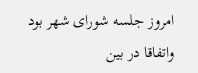امروز جلسه شورای شهر بود واتفاقا در بین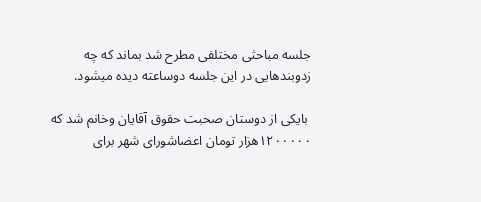جلسه مباحثی مختلفی مطرح شد بماند که چه زدوبندهایی در این جلسه دوساعته دیده میشود.

 بایکی از دوستان صحبت حقوق آقایان وخانم شد که ۱۲۰۰۰۰۰هزار تومان اعضاشورای شهر برای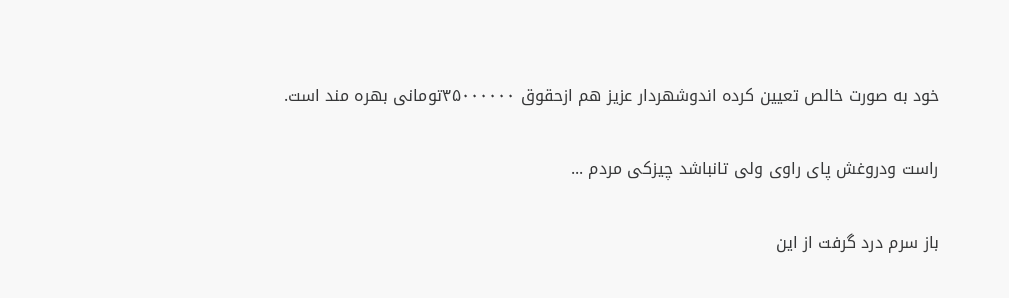خود به صورت خالص تعیین کرده اندوشهردار عزیز هم ازحقوق ۳۵۰۰۰۰۰۰تومانی بهره مند است.

راست ودروغش پای راوی ولی تانباشد چیزکی مردم ...

باز سرم درد گرفت از این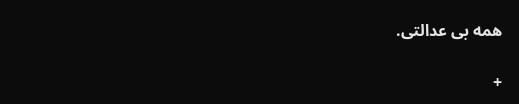همه بی عدالتی.

+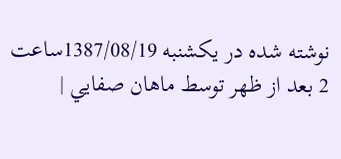نوشته شده در یکشنبه 1387/08/19ساعت 2 بعد از ظهر توسط ماهان صفايي |